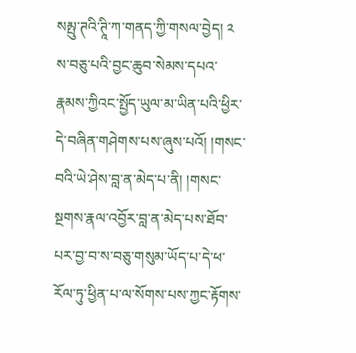སམྤུ་ཊའི་ཊཱི་ཀ་གནད་ཀྱི་གསལ་བྱེད། ༢
ས་བཅུ་པའི་བྱང་ཆུབ་སེམས་དཔའ་རྣམས་ཀྱིའང་སྤྱོད་ཡུལ་མ་ཡིན་པའི་ཕྱིར་དེ་བཞིན་གཤེགས་པས་ཞུས་པའོ། །གསང་བའི་ཡེ་ཤེས་བླ་ན་མེད་པ་ནི། །གསང་སྔགས་རྣལ་འབྱོར་བླ་ན་མེད་པས་ཐོབ་པར་བྱ་བ་ས་བཅུ་གསུམ་ཡོད་པ་དེ་ཕ་རོལ་ཏུ་ཕྱིན་པ་ལ་སོགས་པས་ཀྱང་རྟོགས་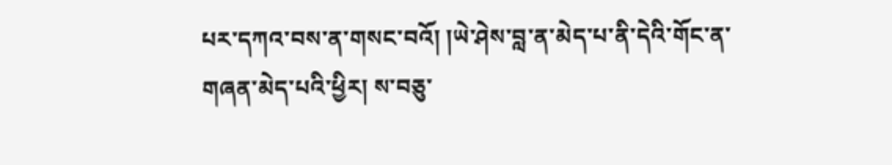པར་དཀའ་བས་ན་གསང་བའོ། །ཡེ་ཤེས་བླ་ན་མེད་པ་ནི་དེའི་གོང་ན་གཞན་མེད་པའི་ཕྱིར། ས་བཅུ་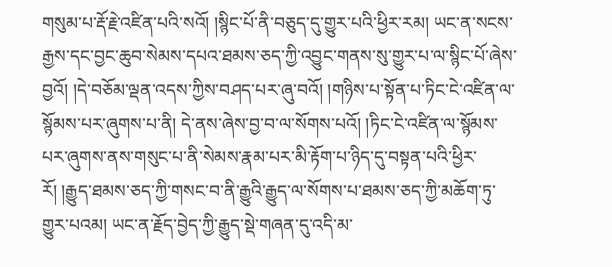གསུམ་པ་རྡོ་རྗེ་འཛིན་པའི་སའོ། །སྙིང་པོ་ནི་བཅུད་དུ་གྱུར་པའི་ཕྱིར་རམ། ཡང་ན་སངས་རྒྱས་དང་བྱང་ཆུབ་སེམས་དཔའ་ཐམས་ཅད་ཀྱི་འབྱུང་གནས་སུ་གྱུར་པ་ལ་སྙིང་པོ་ཞེས་བྱའོ། །དེ་བཅོམ་ལྡན་འདས་ཀྱིས་བཤད་པར་ཞུ་བའོ། །གཉིས་པ་སྟོན་པ་ཏིང་ངེ་འཛིན་ལ་སྙོམས་པར་ཞུགས་པ་ནི། དེ་ནས་ཞེས་བྱ་བ་ལ་སོགས་པའོ། །ཏིང་ངེ་འཛིན་ལ་སྙོམས་པར་ཞུགས་ནས་གསུང་པ་ནི་སེམས་རྣམ་པར་མི་རྟོག་པ་ཉིད་དུ་བསྟན་པའི་ཕྱིར་རོ། །རྒྱུད་ཐམས་ཅད་ཀྱི་གསང་བ་ནི་རྒྱུའི་རྒྱུད་ལ་སོགས་པ་ཐམས་ཅད་ཀྱི་མཆོག་ཏུ་གྱུར་པའམ། ཡང་ན་རྗོད་བྱེད་ཀྱི་རྒྱུད་སྡེ་གཞན་དུ་འདི་མ་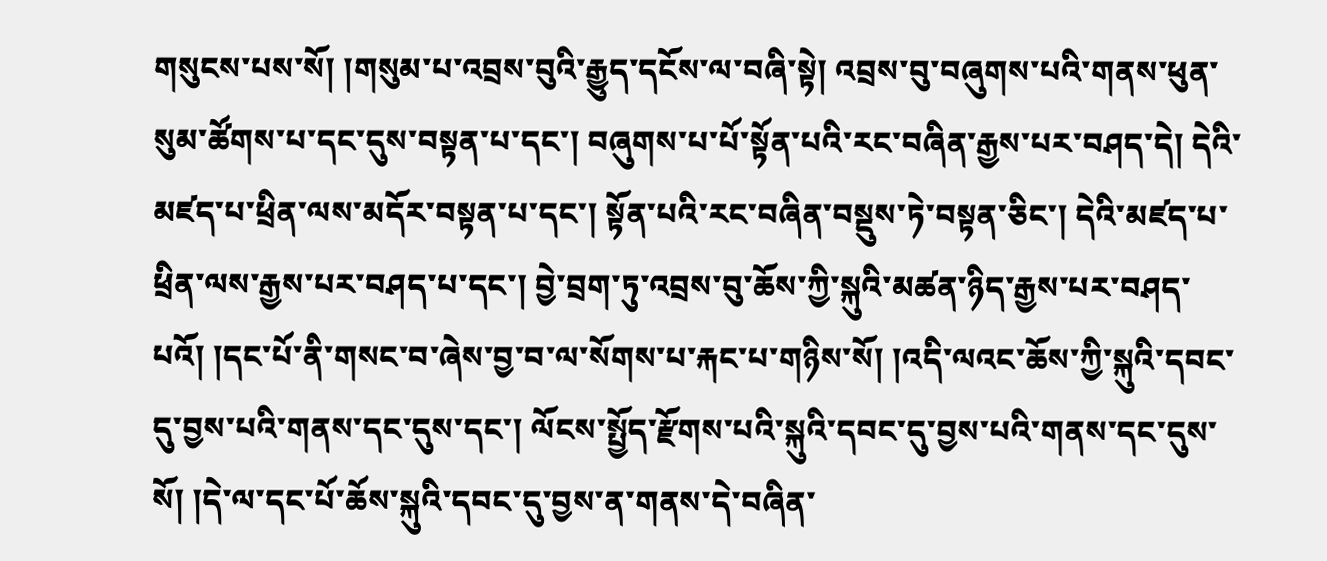གསུངས་པས་སོ། །གསུམ་པ་འབྲས་བུའི་རྒྱུད་དངོས་ལ་བཞི་སྟེ། འབྲས་བུ་བཞུགས་པའི་གནས་ཕུན་སུམ་ཚོགས་པ་དང་དུས་བསྟན་པ་དང་། བཞུགས་པ་པོ་སྟོན་པའི་རང་བཞིན་རྒྱས་པར་བཤད་དེ། དེའི་མཛད་པ་ཕྲིན་ལས་མདོར་བསྟན་པ་དང་། སྟོན་པའི་རང་བཞིན་བསྡུས་ཏེ་བསྟན་ཅིང་། དེའི་མཛད་པ་ཕྲིན་ལས་རྒྱས་པར་བཤད་པ་དང་། བྱེ་བྲག་ཏུ་འབྲས་བུ་ཆོས་ཀྱི་སྐུའི་མཚན་ཉིད་རྒྱས་པར་བཤད་པའོ། །དང་པོ་ནི་གསང་བ་ཞེས་བྱ་བ་ལ་སོགས་པ་རྐང་པ་གཉིས་སོ། །འདི་ལའང་ཆོས་ཀྱི་སྐུའི་དབང་དུ་བྱས་པའི་གནས་དང་དུས་དང་། ལོངས་སྤྱོད་རྫོགས་པའི་སྐུའི་དབང་དུ་བྱས་པའི་གནས་དང་དུས་སོ། །དེ་ལ་དང་པོ་ཆོས་སྐུའི་དབང་དུ་བྱས་ན་གནས་དེ་བཞིན་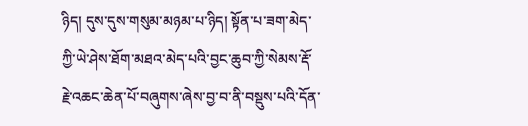ཉིད། དུས་དུས་གསུམ་མཉམ་པ་ཉིད། སྟོན་པ་ཟག་མེད་ཀྱི་ཡེ་ཤེས་ཐོག་མཐའ་མེད་པའི་བྱང་ཆུབ་ཀྱི་སེམས་རྡོ་རྗེ་འཆང་ཆེན་པོ་བཞུགས་ཞེས་བྱ་བ་ནི་བསྡུས་པའི་དོན་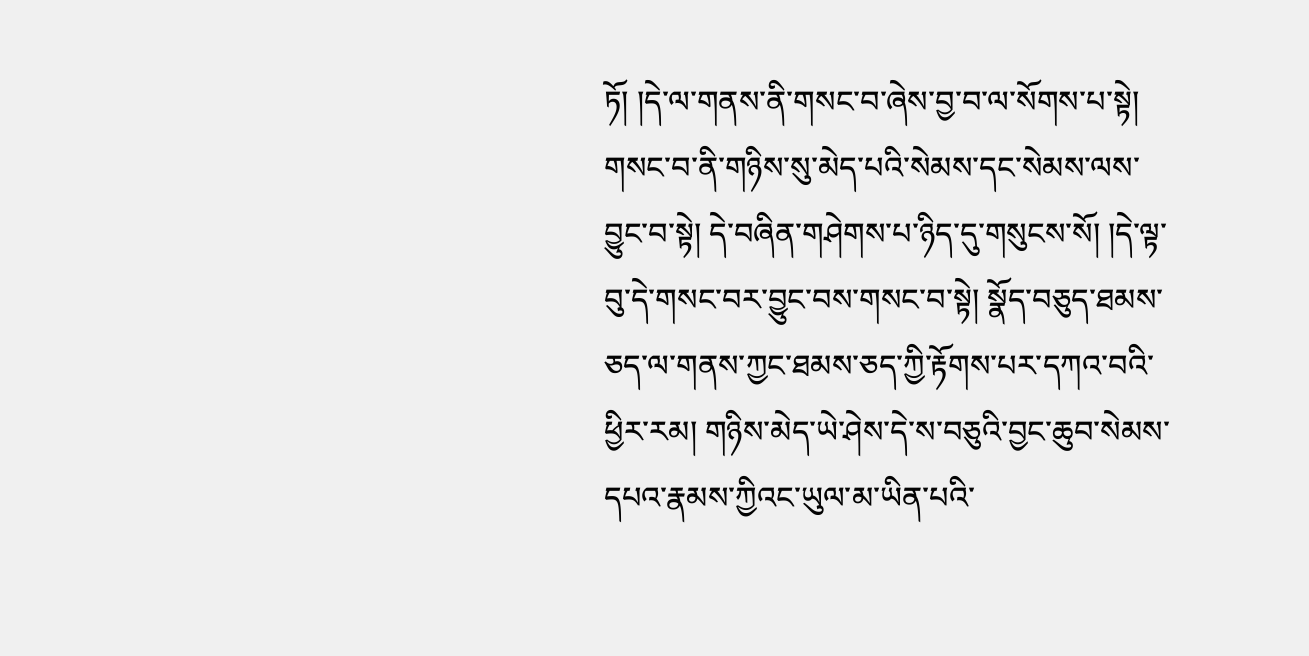ཏོ། །དེ་ལ་གནས་ནི་གསང་བ་ཞེས་བྱ་བ་ལ་སོགས་པ་སྟེ། གསང་བ་ནི་གཉིས་སུ་མེད་པའི་སེམས་དང་སེམས་ལས་བྱུང་བ་སྟེ། དེ་བཞིན་གཤེགས་པ་ཉིད་དུ་གསུངས་སོ། །དེ་ལྟ་བུ་དེ་གསང་བར་བྱུང་བས་གསང་བ་སྟེ། སྣོད་བཅུད་ཐམས་ཅད་ལ་གནས་ཀྱང་ཐམས་ཅད་ཀྱི་རྟོགས་པར་དཀའ་བའི་ཕྱིར་རམ། གཉིས་མེད་ཡེ་ཤེས་དེ་ས་བཅུའི་བྱང་ཆུབ་སེམས་དཔའ་རྣམས་ཀྱིའང་ཡུལ་མ་ཡིན་པའི་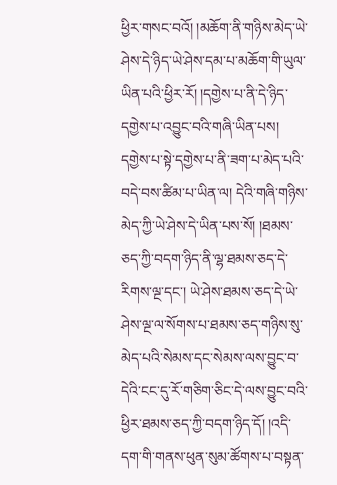ཕྱིར་གསང་བའོ། །མཆོག་ནི་གཉིས་མེད་ཡེ་ཤེས་དེ་ཉིད་ཡེ་ཤེས་དམ་པ་མཆོག་གི་ཡུལ་ཡིན་པའི་ཕྱིར་རོ། །དགྱེས་པ་ནི་དེ་ཉིད་དགྱེས་པ་འབྱུང་བའི་གཞི་ཡིན་པས། དགྱེས་པ་སྟེ་དགྱེས་པ་ནི་ཟག་པ་མེད་པའི་བདེ་བས་ཚིམ་པ་ཡིན་ལ། དེའི་གཞི་གཉིས་མེད་ཀྱི་ཡེ་ཤེས་དེ་ཡིན་པས་སོ། །ཐམས་ཅད་ཀྱི་བདག་ཉིད་ནི་ལྷ་ཐམས་ཅད་དེ་རིགས་ལྔ་དང་། ཡེ་ཤེས་ཐམས་ཅད་དེ་ཡེ་ཤེས་ལྔ་ལ་སོགས་པ་ཐམས་ཅད་གཉིས་སུ་མེད་པའི་སེམས་དང་སེམས་ལས་བྱུང་བ་དེའི་ངང་དུ་རོ་གཅིག་ཅིང་དེ་ལས་བྱུང་བའི་ཕྱིར་ཐམས་ཅད་ཀྱི་བདག་ཉིད་དོ། །འདི་དག་གི་གནས་ཕུན་སུམ་ཚོགས་པ་བསྟན་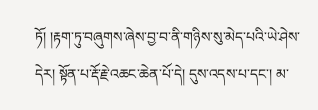ཏོ། །རྟག་ཏུ་བཞུགས་ཞེས་བྱ་བ་ནི་གཉིས་སུ་མེད་པའི་ཡེ་ཤེས་དེར། སྟོན་པ་རྡོ་རྗེ་འཆང་ཆེན་པོ་དེ། དུས་འདས་པ་དང་། མ་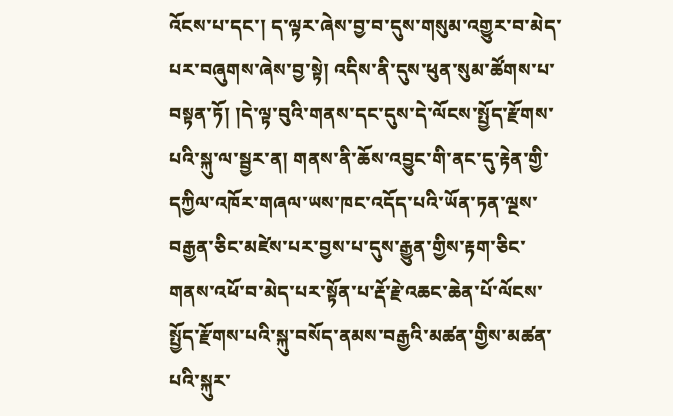འོངས་པ་དང་། ད་ལྟར་ཞེས་བྱ་བ་དུས་གསུམ་འགྱུར་བ་མེད་པར་བཞུགས་ཞེས་བྱ་སྟེ། འདིས་ནི་དུས་ཕུན་སུམ་ཚོགས་པ་བསྟན་ཏོ། །དེ་ལྟ་བུའི་གནས་དང་དུས་དེ་ལོངས་སྤྱོད་རྫོགས་པའི་སྐུ་ལ་སྦྱར་ན། གནས་ནི་ཆོས་འབྱུང་གི་ནང་དུ་རྟེན་གྱི་དཀྱིལ་འཁོར་གཞལ་ཡས་ཁང་འདོད་པའི་ཡོན་ཏན་ལྔས་བརྒྱན་ཅིང་མཛེས་པར་བྱས་པ་དུས་རྒྱུན་གྱིས་རྟག་ཅིང་གནས་འཕོ་བ་མེད་པར་སྟོན་པ་རྡོ་རྗེ་འཆང་ཆེན་པོ་ལོངས་སྤྱོད་རྫོགས་པའི་སྐུ་བསོད་ནམས་བརྒྱའི་མཚན་གྱིས་མཚན་པའི་སྐུར་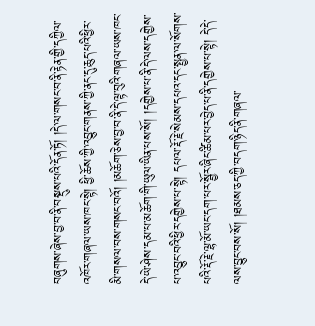བཞུགས་ཞེས་བྱ་བ་ནི་བསྡུས་པའི་དོན་ཏོ། །དེ་ལ་གསང་བ་ནི་རྟེན་གྱི་དཀྱིལ་འཁོར་གཞལ་ཡས་ཁང་སྟེ། ཕྱི་ཆོས་ཀྱི་འབྱུང་གནས་ཀྱི་ནང་དུ་ཆུད་པའི་ཕྱིར་མི་གསལ་བས་གསང་བའོ། །མཆོག་ཅེས་བྱ་བ་ནི་དེ་ལྟ་བུའི་གཞལ་ཡས་ཁང་དེ་ཡེ་ཤེས་དམ་པ་མཆོག་གི་ཡུལ་ཡིན་པས་སོ། །དགྱེས་པ་ནི་དེ་ལས་དགྱེས་པ་འབྱུང་བའི་ཕྱིར་དགྱེས་པ་སྟེ། དཔལ་རྡོ་རྗེ་སེམས་དཔའ་དང་སྤྱན་ལ་སོགས་པའི་རྡོ་རྗེ་ལྷ་མོ་ཡང་དག་པར་སྦྱོར་ཞིང་ཚིམ་པར་བྱེད་པ་ནི་དགྱེས་པ་སྟེ། དེ་དེ་ལས་བྱུང་བས་སོ། །ཐམས་ཅད་ཀྱི་བདག་ཉིད་ནི་གཞལ་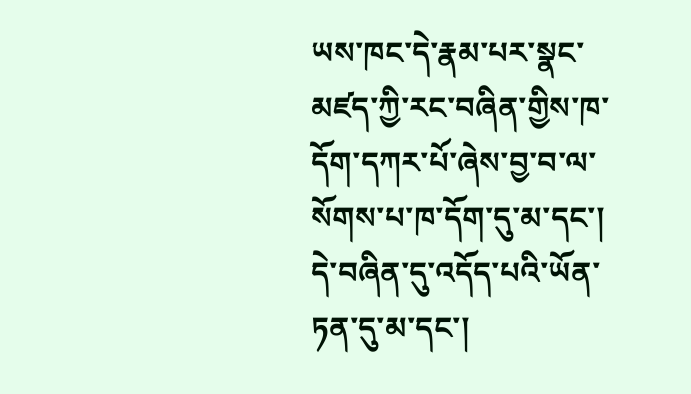ཡས་ཁང་དེ་རྣམ་པར་སྣང་མཛད་ཀྱི་རང་བཞིན་གྱིས་ཁ་དོག་དཀར་པོ་ཞེས་བྱ་བ་ལ་སོགས་པ་ཁ་དོག་དུ་མ་དང་། དེ་བཞིན་དུ་འདོད་པའི་ཡོན་ཏན་དུ་མ་དང་།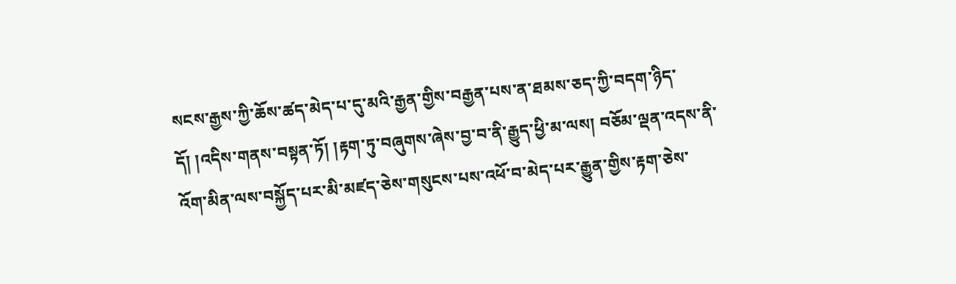སངས་རྒྱས་ཀྱི་ཆོས་ཚད་མེད་པ་དུ་མའི་རྒྱན་གྱིས་བརྒྱན་པས་ན་ཐམས་ཅད་ཀྱི་བདག་ཉིད་དོ། །འདིས་གནས་བསྟན་ཏོ། །རྟག་ཏུ་བཞུགས་ཞེས་བྱ་བ་ནི་རྒྱུད་ཕྱི་མ་ལས། བཅོམ་ལྡན་འདས་ནི་འོག་མིན་ལས་བསྐྱོད་པར་མི་མཛད་ཅེས་གསུངས་པས་འཕོ་བ་མེད་པར་རྒྱུན་གྱིས་རྟག་ཅེས་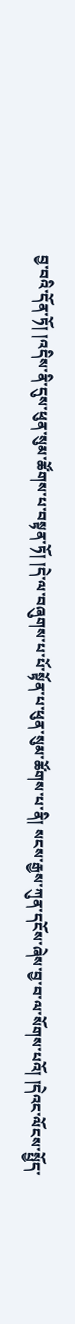བྱ་བའི་དོན་ཏོ། །འདིས་ནི་དུས་ཕུན་སུམ་ཚོགས་པ་བསྟན་ཏོ། །དེ་ལ་བཞུགས་པ་པོ་སྟོན་པ་ཕུན་སུམ་ཚོགས་པ་ནི། སངས་རྒྱས་ཀུན་དངོས་ཞེས་བྱ་བ་ལ་སོགས་པའོ། །དེའང་ལོངས་སྤྱོད་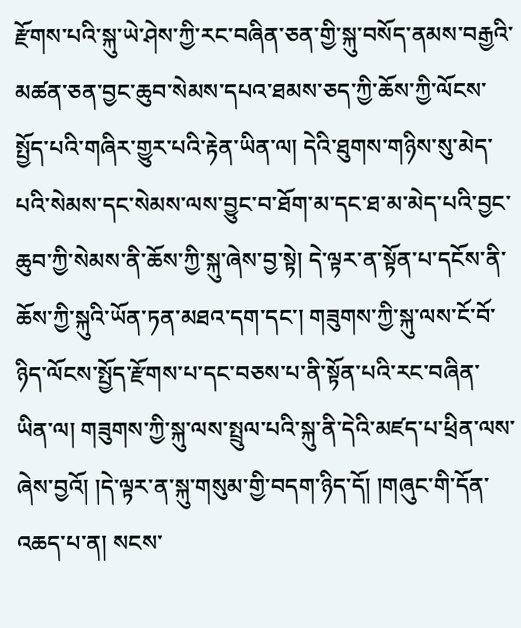རྫོགས་པའི་སྐུ་ཡེ་ཤེས་ཀྱི་རང་བཞིན་ཅན་གྱི་སྐུ་བསོད་ནམས་བརྒྱའི་མཚན་ཅན་བྱང་ཆུབ་སེམས་དཔའ་ཐམས་ཅད་ཀྱི་ཆོས་ཀྱི་ལོངས་སྤྱོད་པའི་གཞིར་གྱུར་པའི་རྟེན་ཡིན་ལ། དེའི་ཐུགས་གཉིས་སུ་མེད་པའི་སེམས་དང་སེམས་ལས་བྱུང་བ་ཐོག་མ་དང་ཐ་མ་མེད་པའི་བྱང་ཆུབ་ཀྱི་སེམས་ནི་ཆོས་ཀྱི་སྐུ་ཞེས་བྱ་སྟེ། དེ་ལྟར་ན་སྟོན་པ་དངོས་ནི་ཆོས་ཀྱི་སྐུའི་ཡོན་ཏན་མཐའ་དག་དང་། གཟུགས་ཀྱི་སྐུ་ལས་ངོ་བོ་ཉིད་ལོངས་སྤྱོད་རྫོགས་པ་དང་བཅས་པ་ནི་སྟོན་པའི་རང་བཞིན་ཡིན་ལ། གཟུགས་ཀྱི་སྐུ་ལས་སྤྲུལ་པའི་སྐུ་ནི་དེའི་མཛད་པ་ཕྲིན་ལས་ཞེས་བྱའོ། །དེ་ལྟར་ན་སྐུ་གསུམ་གྱི་བདག་ཉིད་དོ། །གཞུང་གི་དོན་འཆད་པ་ན། སངས་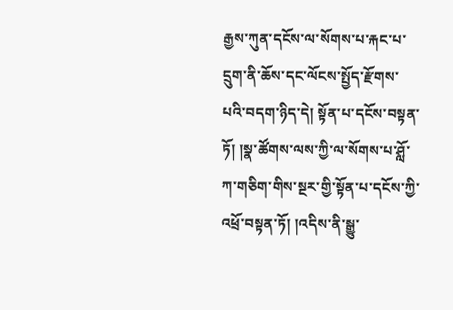རྒྱས་ཀུན་དངོས་ལ་སོགས་པ་རྐང་པ་དྲུག་ནི་ཆོས་དང་ལོངས་སྤྱོད་རྫོགས་པའི་བདག་ཉིད་དེ། སྟོན་པ་དངོས་བསྟན་ཏོ། །སྣ་ཚོགས་ལས་ཀྱི་ལ་སོགས་པ་ཤློ་ཀ་གཅིག་གིས་སྔར་གྱི་སྟོན་པ་དངོས་ཀྱི་འཕྲོ་བསྟན་ཏོ། །འདིས་ནི་སྒྱུ་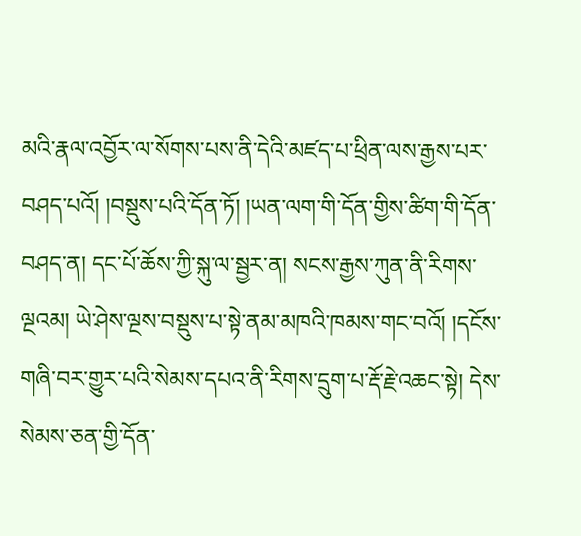མའི་རྣལ་འབྱོར་ལ་སོགས་པས་ནི་དེའི་མཛད་པ་ཕྲིན་ལས་རྒྱས་པར་བཤད་པའོ། །བསྡུས་པའི་དོན་ཏོ། །ཡན་ལག་གི་དོན་གྱིས་ཚིག་གི་དོན་བཤད་ན། དང་པོ་ཆོས་ཀྱི་སྐུ་ལ་སྦྱར་ན། སངས་རྒྱས་ཀུན་ནི་རིགས་ལྔའམ། ཡེ་ཤེས་ལྔས་བསྡུས་པ་སྟེ་ནམ་མཁའི་ཁམས་གང་བའོ། །དངོས་གཞི་བར་གྱུར་པའི་སེམས་དཔའ་ནི་རིགས་དྲུག་པ་རྡོ་རྗེ་འཆང་སྟེ། དེས་སེམས་ཅན་གྱི་དོན་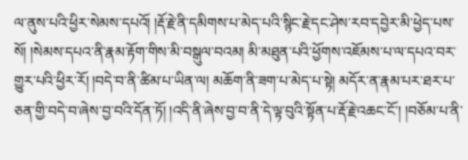ལ་ནུས་པའི་ཕྱིར་སེམས་དཔའོ། །རྡོ་རྗེ་ནི་དམིགས་པ་མེད་པའི་སྙིང་རྗེ་དང་ཤེས་རབ་དབྱེར་མི་ཕྱེད་པས་སོ། །སེམས་དཔའ་ནི་རྣམ་རྟོག་གིས་མི་བསྒུལ་བའམ། མི་མཐུན་པའི་ཕྱོགས་འཇོམས་པ་ལ་དཔའ་བར་གྱུར་པའི་ཕྱིར་རོ། །བདེ་བ་ནི་ཚིམ་པ་ཡིན་ལ། མཆོག་ནི་ཟག་པ་མེད་པ་སྟེ། མདོར་ན་རྣམ་པར་ཐར་པ་ཅན་གྱི་བདེ་བ་ཞེས་བྱ་བའི་དོན་ཏོ། །འདི་ནི་ཞེས་བྱ་བ་ནི་དེ་ལྟ་བུའི་སྟོན་པ་རྡོ་རྗེ་འཆང་ངོ་། །བཅོམ་པ་ནི་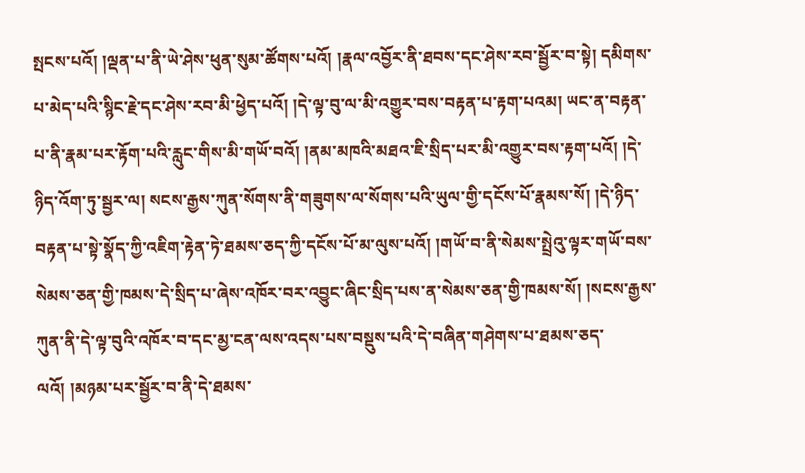སྤངས་པའོ། །ལྡན་པ་ནི་ཡེ་ཤེས་ཕུན་སུམ་ཚོགས་པའོ། །རྣལ་འབྱོར་ནི་ཐབས་དང་ཤེས་རབ་སྦྱོར་བ་སྟེ། དམིགས་པ་མེད་པའི་སྙིང་རྗེ་དང་ཤེས་རབ་མི་ཕྱེད་པའོ། །དེ་ལྟ་བུ་ལ་མི་འགྱུར་བས་བརྟན་པ་རྟག་པའམ། ཡང་ན་བརྟན་པ་ནི་རྣམ་པར་རྟོག་པའི་རླུང་གིས་མི་གཡོ་བའོ། །ནམ་མཁའི་མཐའ་ཇི་སྲིད་པར་མི་འགྱུར་བས་རྟག་པའོ། །དེ་ཉིད་འོག་ཏུ་སྦྱར་ལ། སངས་རྒྱས་ཀུན་སོགས་ནི་གཟུགས་ལ་སོགས་པའི་ཡུལ་གྱི་དངོས་པོ་རྣམས་སོ། །དེ་ཉིད་བརྟན་པ་སྟེ་སྣོད་ཀྱི་འཇིག་རྟེན་ཏེ་ཐམས་ཅད་ཀྱི་དངོས་པོ་མ་ལུས་པའོ། །གཡོ་བ་ནི་སེམས་སྤྲེའུ་ལྟར་གཡོ་བས་སེམས་ཅན་གྱི་ཁམས་དེ་སྲིད་པ་ཞེས་འཁོར་བར་འབྱུང་ཞིང་སྲིད་པས་ན་སེམས་ཅན་གྱི་ཁམས་སོ། །སངས་རྒྱས་ཀུན་ནི་དེ་ལྟ་བུའི་འཁོར་བ་དང་མྱ་ངན་ལས་འདས་པས་བསྡུས་པའི་དེ་བཞིན་གཤེགས་པ་ཐམས་ཅད་ལའོ། །མཉམ་པར་སྦྱོར་བ་ནི་དེ་ཐམས་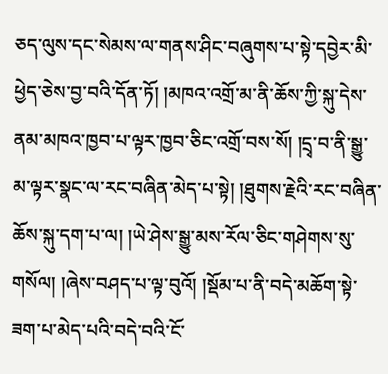ཅད་ལུས་དང་སེམས་ལ་གནས་ཤིང་བཞུགས་པ་སྟེ་དབྱེར་མི་ཕྱེད་ཅེས་བྱ་བའི་དོན་ཏོ། །མཁའ་འགྲོ་མ་ནི་ཆོས་ཀྱི་སྐུ་དེས་ནམ་མཁའ་ཁྱབ་པ་ལྟར་ཁྱབ་ཅིང་འགྲོ་བས་སོ། །དྲྭ་བ་ནི་སྒྱུ་མ་ལྟར་སྣང་ལ་རང་བཞིན་མེད་པ་སྟེ། །ཐུགས་རྗེའི་རང་བཞིན་ཆོས་སྐུ་དག་པ་ལ། །ཡེ་ཤེས་སྒྱུ་མས་རོལ་ཅིང་གཤེགས་སུ་གསོལ། །ཞེས་བཤད་པ་ལྟ་བུའོ། །སྡོམ་པ་ནི་བདེ་མཆོག་སྟེ་ཟག་པ་མེད་པའི་བདེ་བའི་ངོ་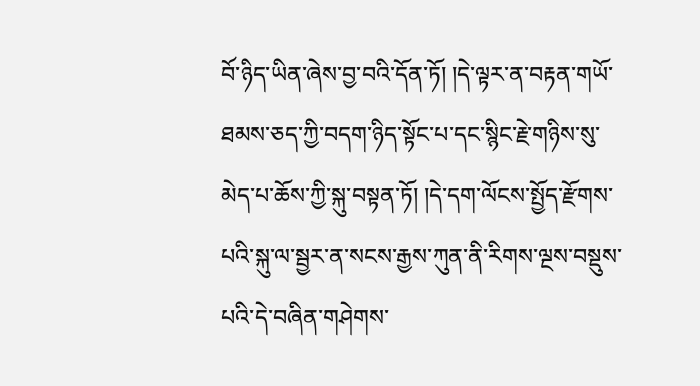བོ་ཉིད་ཡིན་ཞེས་བྱ་བའི་དོན་ཏོ། །དེ་ལྟར་ན་བརྟན་གཡོ་ཐམས་ཅད་ཀྱི་བདག་ཉིད་སྟོང་པ་དང་སྙིང་རྗེ་གཉིས་སུ་མེད་པ་ཆོས་ཀྱི་སྐུ་བསྟན་ཏོ། །དེ་དག་ལོངས་སྤྱོད་རྫོགས་པའི་སྐུ་ལ་སྦྱར་ན་སངས་རྒྱས་ཀུན་ནི་རིགས་ལྔས་བསྡུས་པའི་དེ་བཞིན་གཤེགས་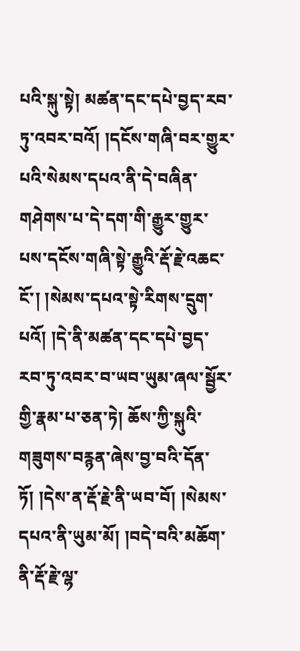པའི་སྐུ་སྟེ། མཚན་དང་དཔེ་བྱད་རབ་ཏུ་འབར་བའོ། །དངོས་གཞི་བར་གྱུར་པའི་སེམས་དཔའ་ནི་དེ་བཞིན་གཤེགས་པ་དེ་དག་གི་རྒྱུར་གྱུར་པས་དངོས་གཞི་སྟེ་རྒྱུའི་རྡོ་རྗེ་འཆང་ངོ་། །སེམས་དཔའ་སྟེ་རིགས་དྲུག་པའོ། །དེ་ནི་མཚན་དང་དཔེ་བྱད་རབ་ཏུ་འབར་བ་ཡབ་ཡུམ་ཞལ་སྦྱོར་གྱི་རྣམ་པ་ཅན་ཏེ། ཆོས་ཀྱི་སྐུའི་གཟུགས་བརྙན་ཞེས་བྱ་བའི་དོན་ཏོ། །དེས་ན་རྡོ་རྗེ་ནི་ཡབ་བོ། །སེམས་དཔའ་ནི་ཡུམ་མོ། །བདེ་བའི་མཆོག་ནི་རྡོ་རྗེ་ལྷ་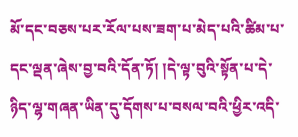མོ་དང་བཅས་པར་རོལ་པས་ཟག་པ་མེད་པའི་ཚིམ་པ་དང་ལྡན་ཞེས་བྱ་བའི་དོན་ཏོ། །དེ་ལྟ་བུའི་སྟོན་པ་དེ་ཉིད་ལྷ་གཞན་ཡིན་དུ་དོགས་པ་བསལ་བའི་ཕྱིར་འདི་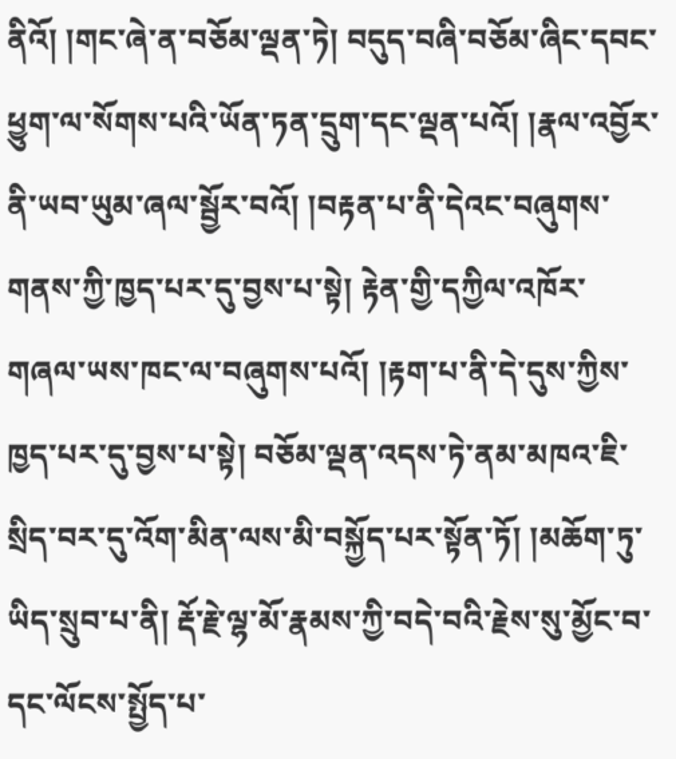ནིའོ། །གང་ཞེ་ན་བཅོམ་ལྡན་ཏེ། བདུད་བཞི་བཅོམ་ཞིང་དབང་ཕྱུག་ལ་སོགས་པའི་ཡོན་ཏན་དྲུག་དང་ལྡན་པའོ། །རྣལ་འབྱོར་ནི་ཡབ་ཡུམ་ཞལ་སྦྱོར་བའོ། །བརྟན་པ་ནི་དེའང་བཞུགས་གནས་ཀྱི་ཁྱད་པར་དུ་བྱས་པ་སྟེ། རྟེན་གྱི་དཀྱིལ་འཁོར་གཞལ་ཡས་ཁང་ལ་བཞུགས་པའོ། །རྟག་པ་ནི་དེ་དུས་ཀྱིས་ཁྱད་པར་དུ་བྱས་པ་སྟེ། བཅོམ་ལྡན་འདས་ཏེ་ནམ་མཁའ་ཇི་སྲིད་བར་དུ་འོག་མིན་ལས་མི་བསྐྱོད་པར་སྟོན་ཏོ། །མཆོག་ཏུ་ཡིད་སྲུབ་པ་ནི། རྡོ་རྗེ་ལྷ་མོ་རྣམས་ཀྱི་བདེ་བའི་རྗེས་སུ་མྱོང་བ་དང་ལོངས་སྤྱོད་པ་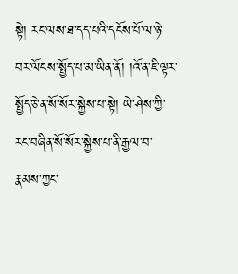སྟེ། རང་ལས་ཐ་དད་པའི་དངོས་པོ་ལ་ཉེ་བར་ལོངས་སྤྱོད་པ་མ་ཡིན་ནོ། །འོ་ན་ཇི་ལྟར་སྤྱོད་ཅེ་ན་སོ་སོར་སྐྱེས་པ་སྟེ། ཡེ་ཤེས་ཀྱི་རང་བཞིན་སོ་སོར་སྐྱེས་པ་ནི་རྒྱལ་བ་རྣམས་ཀྱང་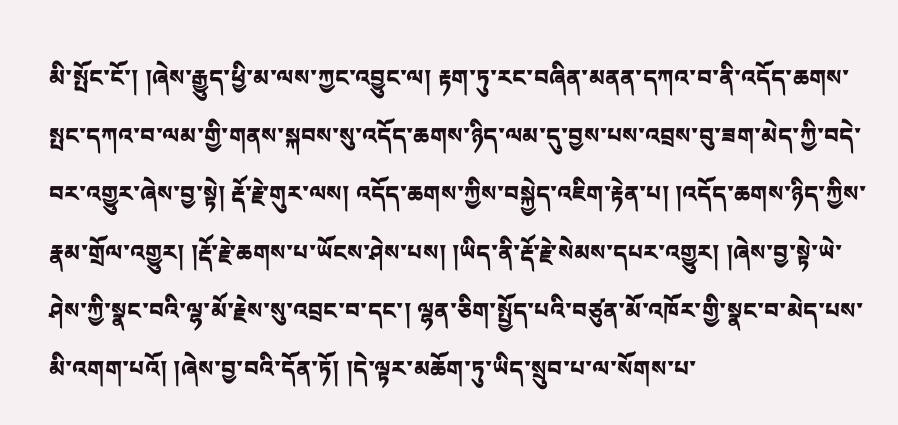མི་སྤོང་ངོ་། །ཞེས་རྒྱུད་ཕྱི་མ་ལས་ཀྱང་འབྱུང་ལ། རྟག་ཏུ་རང་བཞིན་མནན་དཀའ་བ་ནི་འདོད་ཆགས་སྤང་དཀའ་བ་ལམ་གྱི་གནས་སྐབས་སུ་འདོད་ཆགས་ཉིད་ལམ་དུ་བྱས་པས་འབྲས་བུ་ཟག་མེད་ཀྱི་བདེ་བར་འགྱུར་ཞེས་བྱ་སྟེ། རྡོ་རྗེ་གུར་ལས། འདོད་ཆགས་ཀྱིས་བསྐྱེད་འཇིག་རྟེན་པ། །འདོད་ཆགས་ཉིད་ཀྱིས་རྣམ་གྲོལ་འགྱུར། །རྡོ་རྗེ་ཆགས་པ་ཡོངས་ཤེས་པས། །ཡིད་ནི་རྡོ་རྗེ་སེམས་དཔར་འགྱུར། །ཞེས་བྱ་སྟེ་ཡེ་ཤེས་ཀྱི་སྣང་བའི་ལྷ་མོ་རྗེས་སུ་འབྲང་བ་དང་། ལྷན་ཅིག་སྤྱོད་པའི་བཙུན་མོ་འཁོར་གྱི་སྣང་བ་མེད་པས་མི་འགག་པའོ། །ཞེས་བྱ་བའི་དོན་ཏོ། །དེ་ལྟར་མཆོག་ཏུ་ཡིད་སྲུབ་པ་ལ་སོགས་པ་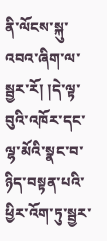ནི་ལོངས་སྐུ་འབའ་ཞིག་ལ་སྦྱར་རོ། །དེ་ལྟ་བུའི་འཁོར་དང་ལྷ་མོའི་སྣང་བ་ཉིད་བསྟན་པའི་ཕྱིར་འོག་ཏུ་སྦྱར་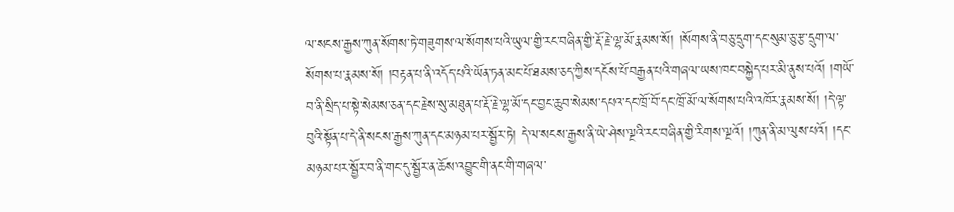ལ་སངས་རྒྱས་ཀུན་སོགས་ཏེ་གཟུགས་ལ་སོགས་པའི་ཡུལ་གྱི་རང་བཞིན་གྱི་རྡོ་རྗེ་ལྷ་མོ་རྣམས་སོ། །སོགས་ནི་བཅུ་དྲུག་དང་སུམ་ཅུ་རྩ་དྲུག་ལ་སོགས་པ་རྣམས་སོ། །བརྟན་པ་ནི་འདོད་པའི་ཡོན་ཏན་མང་པོ་ཐམས་ཅད་ཀྱིས་དངོས་པོ་བརྒྱན་པའི་གཞལ་ཡས་ཁང་བསྐྱེད་པར་མི་ནུས་པའོ། །གཡོ་བ་ནི་སྲིད་པ་སྟེ་སེམས་ཅན་དང་རྗེས་སུ་མཐུན་པ་རྡོ་རྗེ་ལྷ་མོ་དང་བྱང་ཆུབ་སེམས་དཔའ་དང་ཁྲོ་བོ་དང་ཁྲོ་མོ་ལ་སོགས་པའི་འཁོར་རྣམས་སོ། །དེ་ལྟ་བུའི་སྟོན་པ་དེ་ནི་སངས་རྒྱས་ཀུན་དང་མཉམ་པར་སྦྱོར་ཏེ། དེ་ལ་སངས་རྒྱས་ནི་ཡེ་ཤེས་ལྔའི་རང་བཞིན་གྱི་རིགས་ལྔའོ། །ཀུན་ནི་མ་ལུས་པའོ། །དང་མཉམ་པར་སྦྱོར་བ་ནི་གང་དུ་སྦྱོར་ན་ཆོས་འབྱུང་གི་ནང་གི་གཞལ་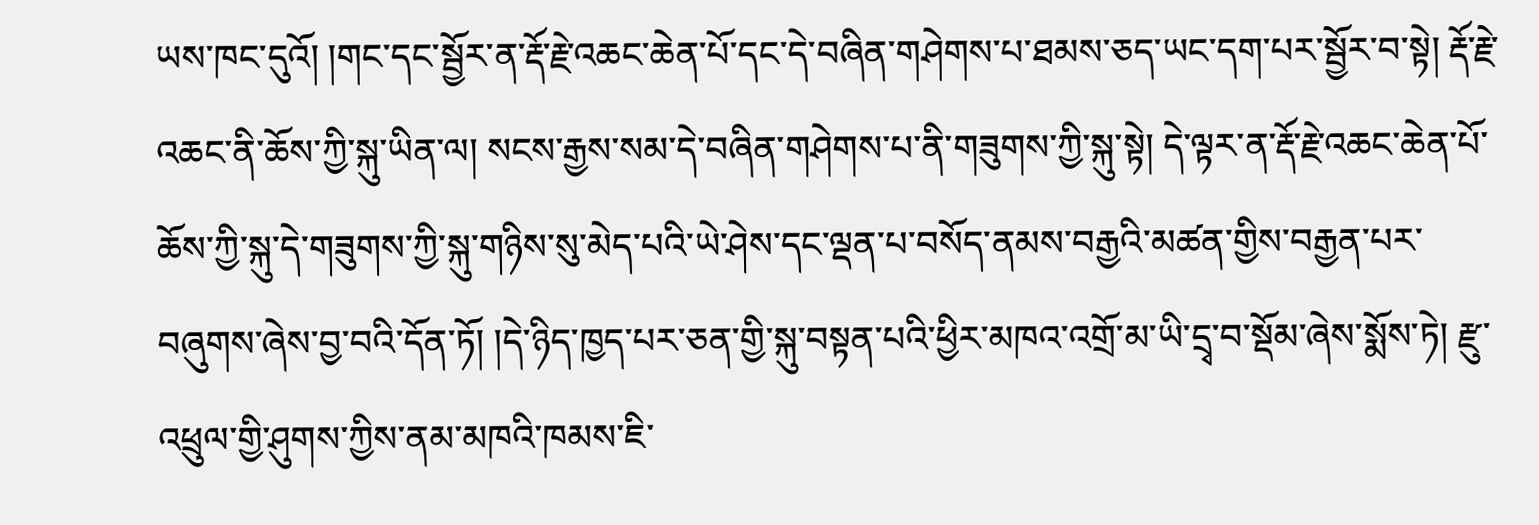ཡས་ཁང་དུའོ། །གང་དང་སྦྱོར་ན་རྡོ་རྗེ་འཆང་ཆེན་པོ་དང་དེ་བཞིན་གཤེགས་པ་ཐམས་ཅད་ཡང་དག་པར་སྦྱོར་བ་སྟེ། རྡོ་རྗེ་འཆང་ནི་ཆོས་ཀྱི་སྐུ་ཡིན་ལ། སངས་རྒྱས་སམ་དེ་བཞིན་གཤེགས་པ་ནི་གཟུགས་ཀྱི་སྐུ་སྟེ། དེ་ལྟར་ན་རྡོ་རྗེ་འཆང་ཆེན་པོ་ཆོས་ཀྱི་སྐུ་དེ་གཟུགས་ཀྱི་སྐུ་གཉིས་སུ་མེད་པའི་ཡེ་ཤེས་དང་ལྡན་པ་བསོད་ནམས་བརྒྱའི་མཚན་གྱིས་བརྒྱན་པར་བཞུགས་ཞེས་བྱ་བའི་དོན་ཏོ། །དེ་ཉིད་ཁྱད་པར་ཅན་གྱི་སྐུ་བསྟན་པའི་ཕྱིར་མཁའ་འགྲོ་མ་ཡི་དྲྭ་བ་སྡོམ་ཞེས་སྨོས་ཏེ། རྫུ་འཕྲུལ་གྱི་ཤུགས་ཀྱིས་ནམ་མཁའི་ཁམས་ཇི་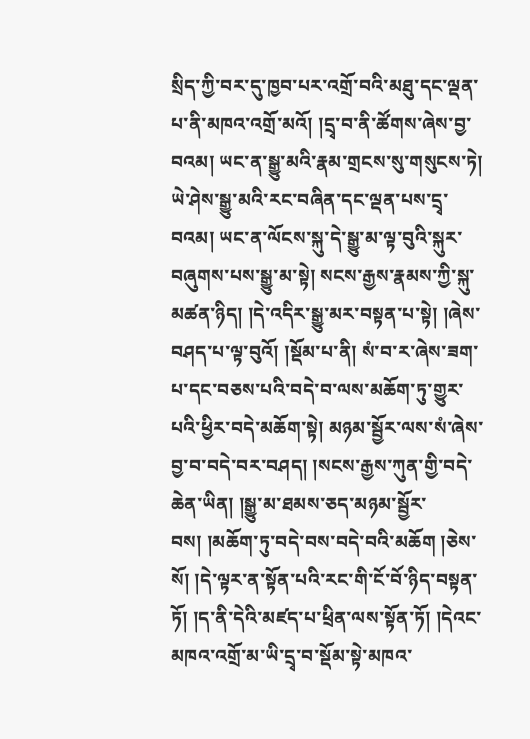སྲིད་ཀྱི་བར་དུ་ཁྱབ་པར་འགྲོ་བའི་མཐུ་དང་ལྡན་པ་ནི་མཁའ་འགྲོ་མའོ། །དྲྭ་བ་ནི་ཚོགས་ཞེས་བྱ་བའམ། ཡང་ན་སྒྱུ་མའི་རྣམ་གྲངས་སུ་གསུངས་ཏེ། ཡེ་ཤེས་སྒྱུ་མའི་རང་བཞིན་དང་ལྡན་པས་དྲྭ་བའམ། ཡང་ན་ལོངས་སྐུ་དེ་སྒྱུ་མ་ལྟ་བུའི་སྐུར་བཞུགས་པས་སྒྱུ་མ་སྟེ། སངས་རྒྱས་རྣམས་ཀྱི་སྐུ་མཚན་ཉིད། །དེ་འདིར་སྒྱུ་མར་བསྟན་པ་སྟེ། །ཞེས་བཤད་པ་ལྟ་བུའོ། །སྡོམ་པ་ནི། སཾ་བ་ར་ཞེས་ཟག་པ་དང་བཅས་པའི་བདེ་བ་ལས་མཆོག་ཏུ་གྱུར་པའི་ཕྱིར་བདེ་མཆོག་སྟེ། མཉམ་སྦྱོར་ལས་སཾ་ཞེས་བྱ་བ་བདེ་བར་བཤད། །སངས་རྒྱས་ཀུན་གྱི་བདེ་ཆེན་ཡིན། །སྒྱུ་མ་ཐམས་ཅད་མཉམ་སྦྱོར་བས། །མཆོག་ཏུ་བདེ་བས་བདེ་བའི་མཆོག །ཅེས་སོ། །དེ་ལྟར་ན་སྟོན་པའི་རང་གི་ངོ་བོ་ཉིད་བསྟན་ཏོ། །ད་ནི་དེའི་མཛད་པ་ཕྲིན་ལས་སྟོན་ཏོ། །དེའང་མཁའ་འགྲོ་མ་ཡི་དྲྭ་བ་སྡོམ་སྟེ་མཁའ་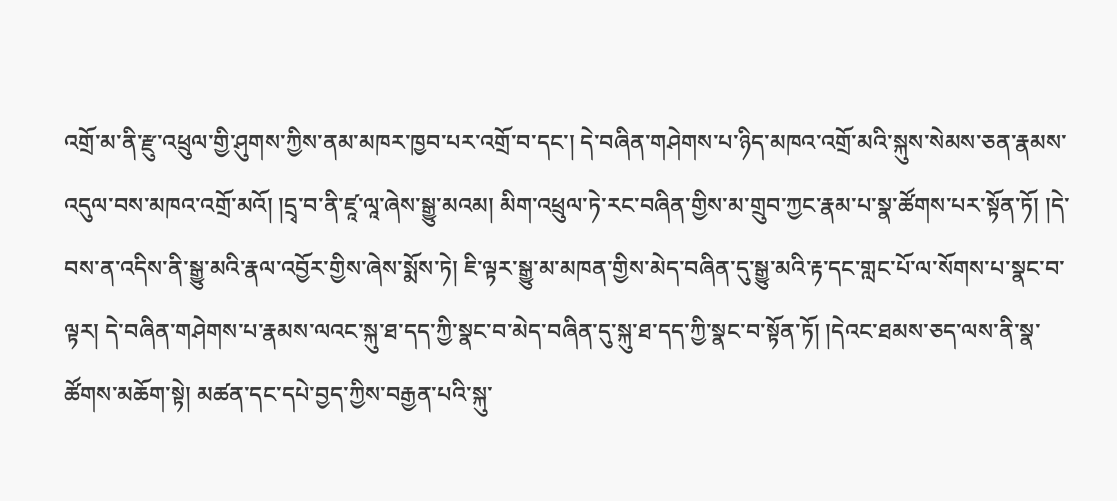འགྲོ་མ་ནི་རྫུ་འཕྲུལ་གྱི་ཤུགས་ཀྱིས་ནམ་མཁར་ཁྱབ་པར་འགྲོ་བ་དང་། དེ་བཞིན་གཤེགས་པ་ཉིད་མཁའ་འགྲོ་མའི་སྐུས་སེམས་ཅན་རྣམས་འདུལ་བས་མཁའ་འགྲོ་མའོ། །དྲྭ་བ་ནི་ཛཱ་ལཱ་ཞེས་སྒྱུ་མའམ། མིག་འཕྲུལ་ཏེ་རང་བཞིན་གྱིས་མ་གྲུབ་ཀྱང་རྣམ་པ་སྣ་ཚོགས་པར་སྟོན་ཏོ། །དེ་བས་ན་འདིས་ནི་སྒྱུ་མའི་རྣལ་འབྱོར་གྱིས་ཞེས་སྨོས་ཏེ། ཇི་ལྟར་སྒྱུ་མ་མཁན་གྱིས་མེད་བཞིན་དུ་སྒྱུ་མའི་རྟ་དང་གླང་པོ་ལ་སོགས་པ་སྣང་བ་ལྟར། དེ་བཞིན་གཤེགས་པ་རྣམས་ལའང་སྐུ་ཐ་དད་ཀྱི་སྣང་བ་མེད་བཞིན་དུ་སྐུ་ཐ་དད་ཀྱི་སྣང་བ་སྟོན་ཏོ། །དེའང་ཐམས་ཅད་ལས་ནི་སྣ་ཚོགས་མཆོག་སྟེ། མཚན་དང་དཔེ་བྱད་ཀྱིས་བརྒྱན་པའི་སྐུ་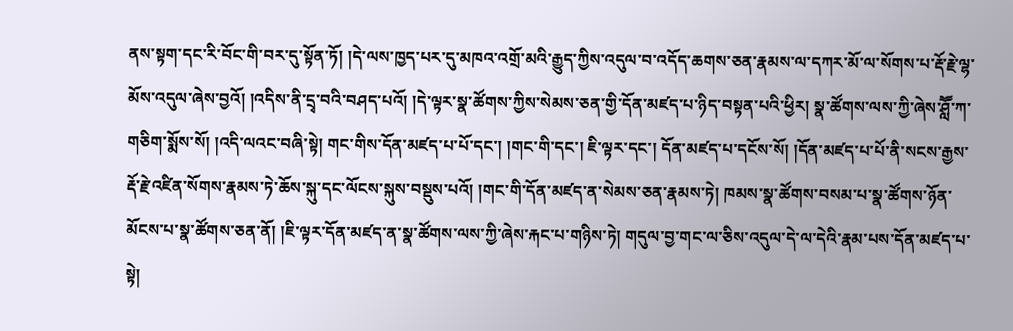ནས་སྟག་དང་རི་བོང་གི་བར་དུ་སྟོན་ཏོ། །དེ་ལས་ཁྱད་པར་དུ་མཁའ་འགྲོ་མའི་རྒྱུད་ཀྱིས་འདུལ་བ་འདོད་ཆགས་ཅན་རྣམས་ལ་དཀར་མོ་ལ་སོགས་པ་རྡོ་རྗེ་ལྷ་མོས་འདུལ་ཞེས་བྱའོ། །འདིས་ནི་དྲྭ་བའི་བཤད་པའོ། །དེ་ལྟར་སྣ་ཚོགས་ཀྱིས་སེམས་ཅན་གྱི་དོན་མཛད་པ་ཉིད་བསྟན་པའི་ཕྱིར། སྣ་ཚོགས་ལས་ཀྱི་ཞེས་ཤླཽ་ཀ་གཅིག་སྨོས་སོ། །འདི་ལའང་བཞི་སྟེ། གང་གིས་དོན་མཛད་པ་པོ་དང་། །གང་གི་དང་། ཇི་ལྟར་དང་། དོན་མཛད་པ་དངོས་སོ། །དོན་མཛད་པ་པོ་ནི་སངས་རྒྱས་རྡོ་རྗེ་འཛིན་སོགས་རྣམས་ཏེ་ཆོས་སྐུ་དང་ལོངས་སྐུས་བསྡུས་པའོ། །གང་གི་དོན་མཛད་ན་སེམས་ཅན་རྣམས་ཏེ། ཁམས་སྣ་ཚོགས་བསམ་པ་སྣ་ཚོགས་ཉོན་མོངས་པ་སྣ་ཚོགས་ཅན་ནོ། །ཇི་ལྟར་དོན་མཛད་ན་སྣ་ཚོགས་ལས་ཀྱི་ཞེས་རྐང་པ་གཉིས་ཏེ། གདུལ་བྱ་གང་ལ་ཅིས་འདུལ་དེ་ལ་དེའི་རྣམ་པས་དོན་མཛད་པ་སྟེ།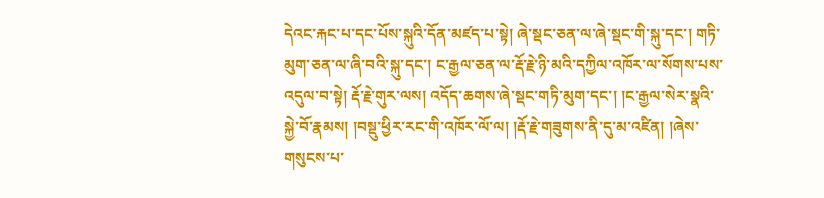དེའང་རྐང་པ་དང་པོས་སྐུའི་དོན་མཛད་པ་སྟེ། ཞེ་སྡང་ཅན་ལ་ཞེ་སྡང་གི་སྐུ་དང་། གཏི་མུག་ཅན་ལ་ཞི་བའི་སྐུ་དང་། ང་རྒྱལ་ཅན་ལ་རྡོ་རྗེ་ཉི་མའི་དཀྱིལ་འཁོར་ལ་སོགས་པས་འདུལ་བ་སྟེ། རྡོ་རྗེ་གུར་ལས། འདོད་ཆགས་ཞེ་སྡང་གཏི་མུག་དང་། །ང་རྒྱལ་སེར་སྣའི་སྐྱེ་བོ་རྣམས། །བསྡུ་ཕྱིར་རང་གི་འཁོར་ལོ་ལ། །རྡོ་རྗེ་གཟུགས་ནི་དུ་མ་འཛིན། །ཞེས་གསུངས་པ་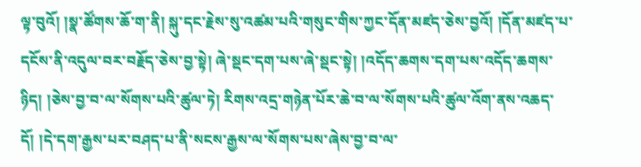ལྟ་བུའོ། །སྣ་ཚོགས་ཆོ་ག་ནི། སྐུ་དང་རྗེས་སུ་འཚམ་པའི་གསུང་གིས་ཀྱང་དོན་མཛད་ཅེས་བྱའོ། །དོན་མཛད་པ་དངོས་ནི་འདུལ་བར་བརྗོད་ཅེས་བྱ་སྟེ། ཞེ་སྡང་དག་པས་ཞེ་སྡང་སྟེ། །འདོད་ཆགས་དག་པས་འདོད་ཆགས་ཉིད། །ཅེས་བྱ་བ་ལ་སོགས་པའི་ཚུལ་ཏེ། རིགས་འདྲ་གཉེན་པོར་ཆེ་བ་ལ་སོགས་པའི་ཚུལ་འོག་ནས་འཆད་དོ། །དེ་དག་རྒྱས་པར་བཤད་པ་ནི་སངས་རྒྱས་ལ་སོགས་པས་ཞེས་བྱ་བ་ལ་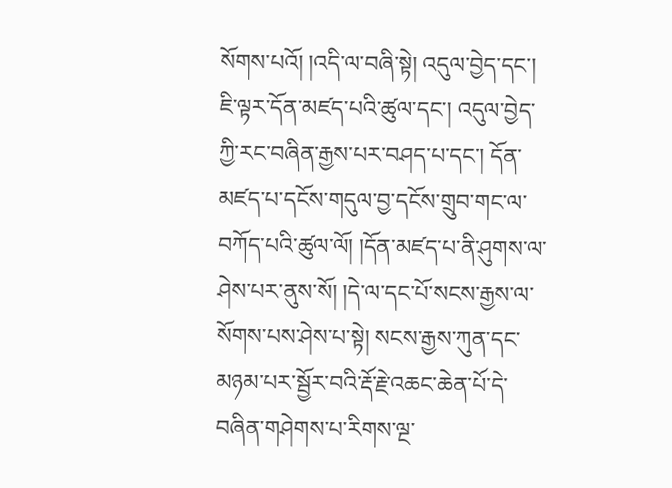སོགས་པའོ། །འདི་ལ་བཞི་སྟེ། འདུལ་བྱེད་དང་། ཇི་ལྟར་དོན་མཛད་པའི་ཚུལ་དང་། འདུལ་བྱེད་ཀྱི་རང་བཞིན་རྒྱས་པར་བཤད་པ་དང་། དོན་མཛད་པ་དངོས་གདུལ་བྱ་དངོས་གྲུབ་གང་ལ་བཀོད་པའི་ཚུལ་ལོ། །དོན་མཛད་པ་ནི་ཤུགས་ལ་ཤེས་པར་ནུས་སོ། །དེ་ལ་དང་པོ་སངས་རྒྱས་ལ་སོགས་པས་ཤེས་པ་སྟེ། སངས་རྒྱས་ཀུན་དང་མཉམ་པར་སྦྱོར་བའི་རྡོ་རྗེ་འཆང་ཆེན་པོ་དེ་བཞིན་གཤེགས་པ་རིགས་ལྔ་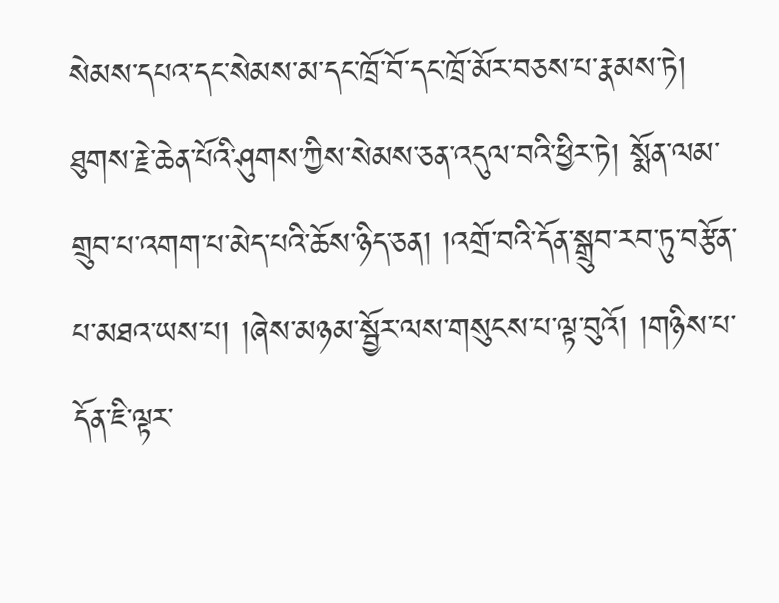སེམས་དཔའ་དང་སེམས་མ་དང་ཁྲོ་བོ་དང་ཁྲོ་མོར་བཅས་པ་རྣམས་ཏེ། ཐུགས་རྗེ་ཆེན་པོའི་ཤུགས་ཀྱིས་སེམས་ཅན་འདུལ་བའི་ཕྱིར་ཏེ། སྨོན་ལམ་གྲུབ་པ་འགག་པ་མེད་པའི་ཆོས་ཉིད་ཅན། །འགྲོ་བའི་དོན་སྒྲུབ་རབ་ཏུ་བརྩོན་པ་མཐའ་ཡས་པ། །ཞེས་མཉམ་སྦྱོར་ལས་གསུངས་པ་ལྟ་བུའོ། །གཉིས་པ་དོན་ཇི་ལྟར་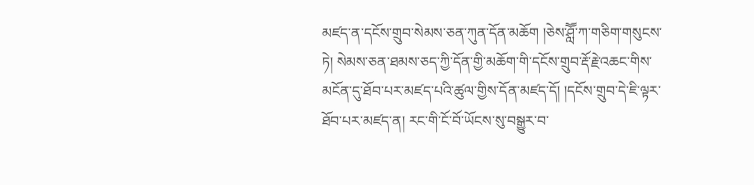མཛད་ན་དངོས་གྲུབ་སེམས་ཅན་ཀུན་དོན་མཆོག །ཅེས་ཤླཽ་ཀ་གཅིག་གསུངས་ཏེ། སེམས་ཅན་ཐམས་ཅད་ཀྱི་དོན་གྱི་མཆོག་གི་དངོས་གྲུབ་རྡོ་རྗེ་འཆང་གིས་མངོན་དུ་ཐོབ་པར་མཛད་པའི་ཚུལ་གྱིས་དོན་མཛད་དོ། །དངོས་གྲུབ་དེ་ཇི་ལྟར་ཐོབ་པར་མཛད་ན། རང་གི་ངོ་བོ་ཡོངས་སུ་བསྒྱུར་བ་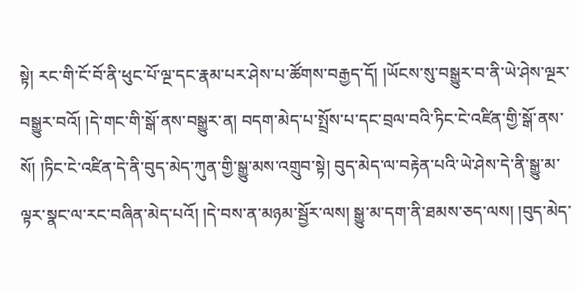སྟེ། རང་གི་ངོ་བོ་ནི་ཕུང་པོ་ལྔ་དང་རྣམ་པར་ཤེས་པ་ཚོགས་བརྒྱད་དོ། །ཡོངས་སུ་བསྒྱུར་བ་ནི་ཡེ་ཤེས་ལྔར་བསྒྱུར་བའོ། །དེ་གང་གི་སྒོ་ནས་བསྒྱུར་ན། བདག་མེད་པ་སྤྲོས་པ་དང་བྲལ་བའི་ཏིང་ངེ་འཛིན་གྱི་སྒོ་ནས་སོ། །ཏིང་ངེ་འཛིན་དེ་ནི་བུད་མེད་ཀུན་གྱི་སྒྱུ་མས་འགྲུབ་སྟེ། བུད་མེད་ལ་བརྟེན་པའི་ཡེ་ཤེས་དེ་ནི་སྒྱུ་མ་ལྟར་སྣང་ལ་རང་བཞིན་མེད་པའོ། །དེ་བས་ན་མཉམ་སྦྱོར་ལས། སྒྱུ་མ་དག་ནི་ཐམས་ཅད་ལས། །བུད་མེད་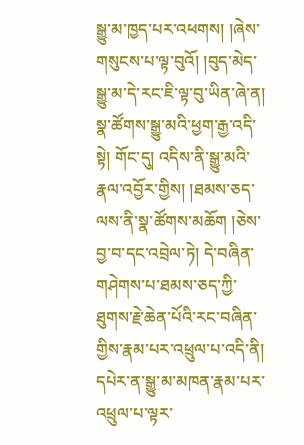སྒྱུ་མ་ཁྱད་པར་འཕགས། །ཞེས་གསུངས་པ་ལྟ་བུའོ། །བུད་མེད་སྒྱུ་མ་དེ་རང་ཇི་ལྟ་བུ་ཡིན་ཞེ་ན། སྣ་ཚོགས་སྒྱུ་མའི་ཕྱག་རྒྱ་འདི་སྟེ། གོང་དུ། འདིས་ནི་སྒྱུ་མའི་རྣལ་འབྱོར་གྱིས། །ཐམས་ཅད་ལས་ནི་སྣ་ཚོགས་མཆོག །ཅེས་བྱ་བ་དང་འབྲེལ་ཏེ། དེ་བཞིན་གཤེགས་པ་ཐམས་ཅད་ཀྱི་ཐུགས་རྗེ་ཆེན་པོའི་རང་བཞིན་གྱིས་རྣམ་པར་འཕྲུལ་པ་འདི་ནི། དཔེར་ན་སྒྱུ་མ་མཁན་རྣམ་པར་འཕྲུལ་པ་ལྟར་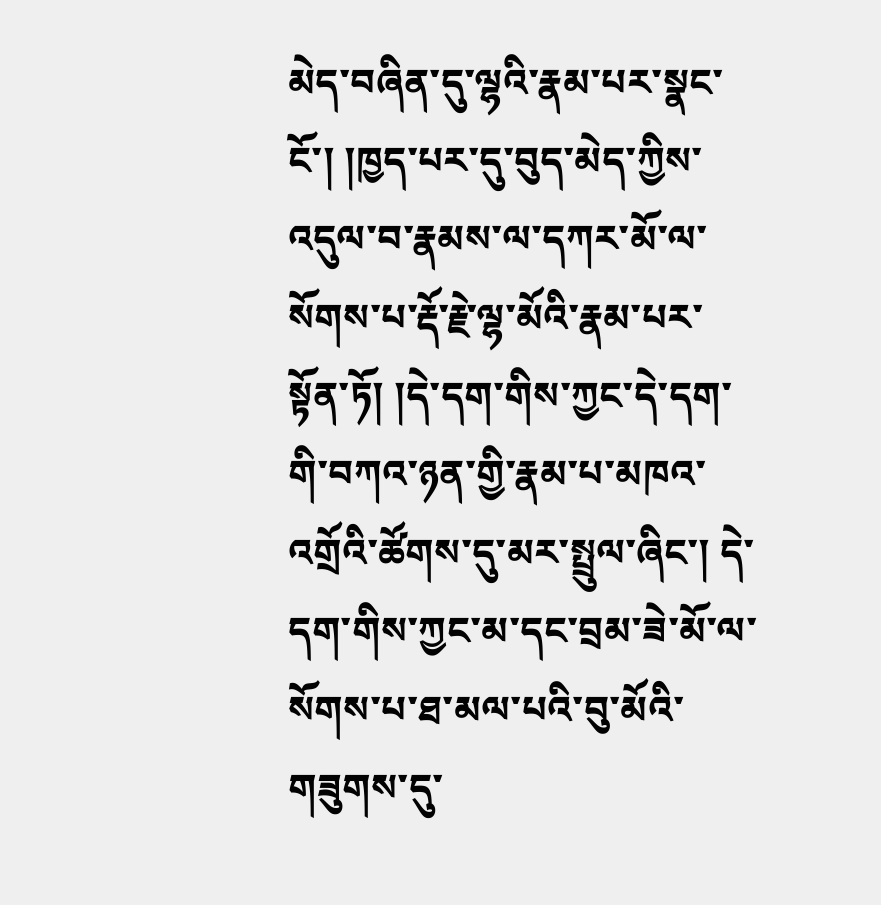མེད་བཞིན་དུ་ལྷའི་རྣམ་པར་སྣང་ངོ་། །ཁྱད་པར་དུ་བུད་མེད་ཀྱིས་འདུལ་བ་རྣམས་ལ་དཀར་མོ་ལ་སོགས་པ་རྡོ་རྗེ་ལྷ་མོའི་རྣམ་པར་སྟོན་ཏོ། །དེ་དག་གིས་ཀྱང་དེ་དག་གི་བཀའ་ཉན་གྱི་རྣམ་པ་མཁའ་འགྲོའི་ཚོགས་དུ་མར་སྤྲུལ་ཞིང་། དེ་དག་གིས་ཀྱང་མ་དང་བྲམ་ཟེ་མོ་ལ་སོགས་པ་ཐ་མལ་པའི་བུ་མོའི་གཟུགས་དུ་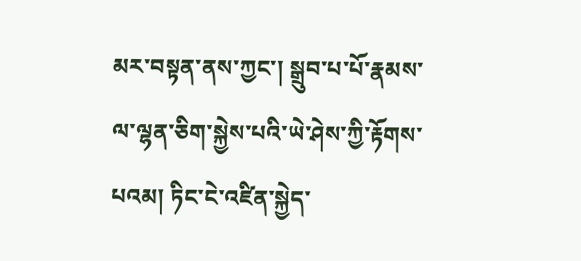མར་བསྟན་ནས་ཀྱང་། སྒྲུབ་པ་པོ་རྣམས་ལ་ལྷན་ཅིག་སྐྱེས་པའི་ཡེ་ཤེས་ཀྱི་རྟོགས་པའམ། ཏིང་ངེ་འཛིན་སྐྱེད་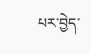པར་བྱེད་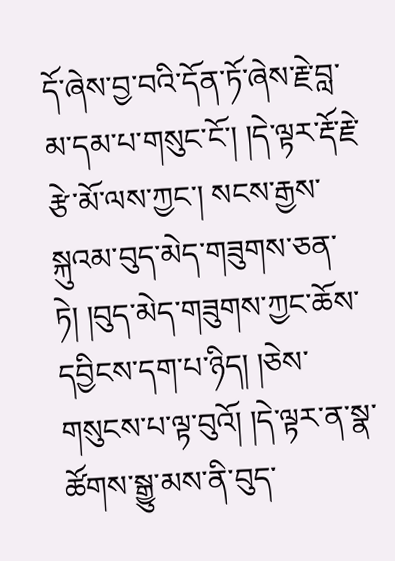དོ་ཞེས་བྱ་བའི་དོན་ཏོ་ཞེས་རྗེ་བླ་མ་དམ་པ་གསུང་ངོ་། །དེ་ལྟར་རྡོ་རྗེ་རྩེ་མོ་ལས་ཀྱང་། སངས་རྒྱས་སྐུའམ་བུད་མེད་གཟུགས་ཅན་ཏེ། །བུད་མེད་གཟུགས་ཀྱང་ཆོས་དབྱིངས་དག་པ་ཉིད། །ཅེས་གསུངས་པ་ལྟ་བུའོ། །དེ་ལྟར་ན་སྣ་ཚོགས་སྒྱུ་མས་ནི་བུད་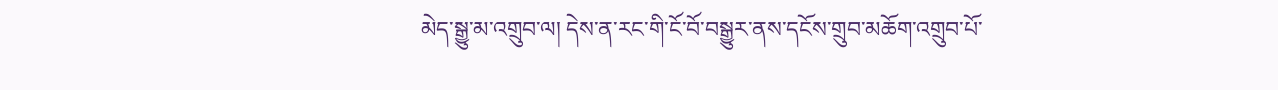མེད་སྒྱུ་མ་འགྲུབ་ལ། དེས་ན་རང་གི་ངོ་བོ་བསྒྱུར་ནས་དངོས་གྲུབ་མཆོག་འགྲུབ་པོ་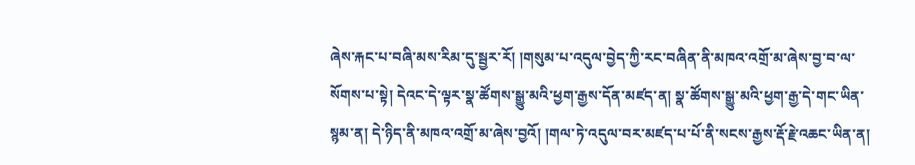ཞེས་རྐང་པ་བཞི་མས་རིམ་དུ་སྦྱར་རོ། །གསུམ་པ་འདུལ་བྱེད་ཀྱི་རང་བཞིན་ནི་མཁའ་འགྲོ་མ་ཞེས་བྱ་བ་ལ་སོགས་པ་སྟེ། དེའང་དེ་ལྟར་སྣ་ཚོགས་སྒྱུ་མའི་ཕྱག་རྒྱས་དོན་མཛད་ན། སྣ་ཚོགས་སྒྱུ་མའི་ཕྱག་རྒྱ་དེ་གང་ཡིན་སྙམ་ན། དེ་ཉིད་ནི་མཁའ་འགྲོ་མ་ཞེས་བྱའོ། །གལ་ཏེ་འདུལ་བར་མཛད་པ་པོ་ནི་སངས་རྒྱས་རྡོ་རྗེ་འཆང་ཡིན་ན།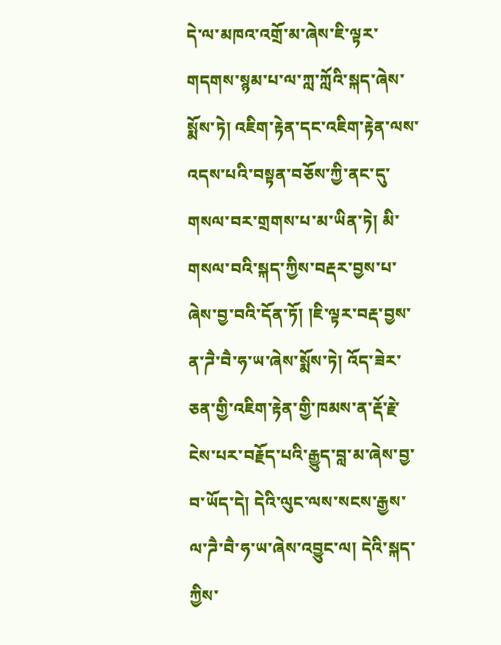དེ་ལ་མཁའ་འགྲོ་མ་ཞེས་ཇི་ལྟར་གདགས་སྙམ་པ་ལ་ཀླ་ཀློའི་སྐད་ཞེས་སྨོས་ཏེ། འཇིག་རྟེན་དང་འཇིག་རྟེན་ལས་འདས་པའི་བསྟན་བཅོས་ཀྱི་ནང་དུ་གསལ་བར་གྲགས་པ་མ་ཡིན་ཏེ། མི་གསལ་བའི་སྐད་ཀྱིས་བརྡར་བྱས་པ་ཞེས་བྱ་བའི་དོན་ཏོ། །ཇི་ལྟར་བརྡ་བྱས་ན་ཌཻ་བཻ་ཧ་ཡ་ཞེས་སྨོས་ཏེ། འོད་ཟེར་ཅན་གྱི་འཇིག་རྟེན་གྱི་ཁམས་ན་རྡོ་རྗེ་ངེས་པར་བརྗོད་པའི་རྒྱུད་བླ་མ་ཞེས་བྱ་བ་ཡོད་དེ། དེའི་ལུང་ལས་སངས་རྒྱས་ལ་ཌཻ་བཻ་ཧ་ཡ་ཞེས་འབྱུང་ལ། དེའི་སྐད་ཀྱིས་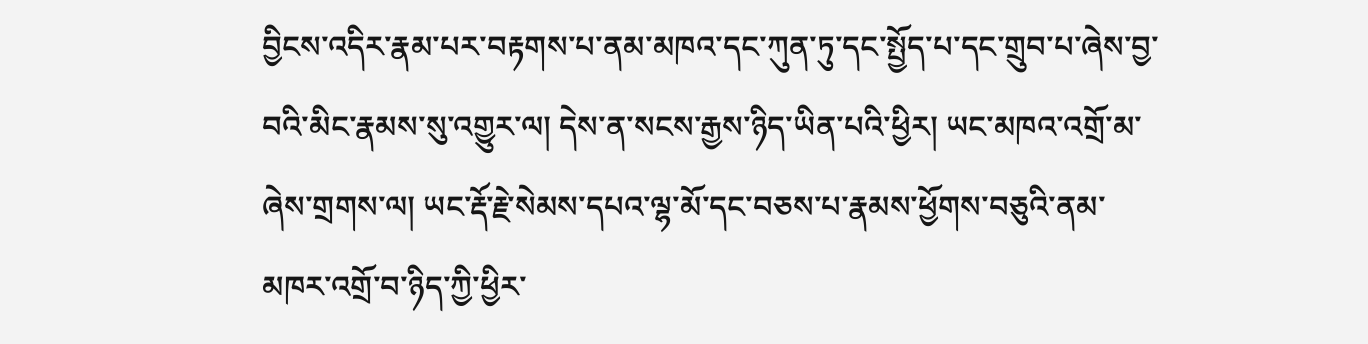བྱིངས་འདིར་རྣམ་པར་བརྟགས་པ་ནམ་མཁའ་དང་ཀུན་ཏུ་དང་སྤྱོད་པ་དང་གྲུབ་པ་ཞེས་བྱ་བའི་མིང་རྣམས་སུ་འགྱུར་ལ། དེས་ན་སངས་རྒྱས་ཉིད་ཡིན་པའི་ཕྱིར། ཡང་མཁའ་འགྲོ་མ་ཞེས་གྲགས་ལ། ཡང་རྡོ་རྗེ་སེམས་དཔའ་ལྷ་མོ་དང་བཅས་པ་རྣམས་ཕྱོགས་བཅུའི་ནམ་མཁར་འགྲོ་བ་ཉིད་ཀྱི་ཕྱིར་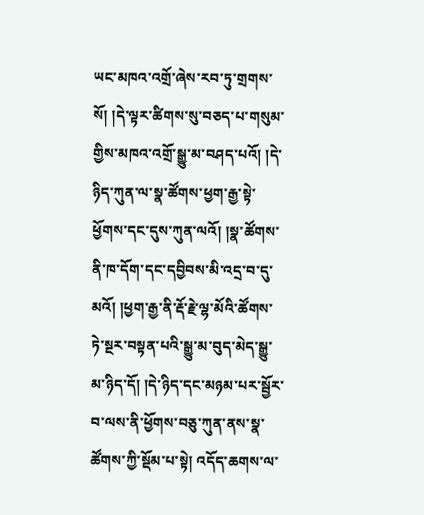ཡང་མཁའ་འགྲོ་ཞེས་རབ་ཏུ་གྲགས་སོ། །དེ་ལྟར་ཚིགས་སུ་བཅད་པ་གསུམ་གྱིས་མཁའ་འགྲོ་སྒྱུ་མ་བཤད་པའོ། །དེ་ཉིད་ཀུན་ལ་སྣ་ཚོགས་ཕྱག་རྒྱ་སྟེ་ཕྱོགས་དང་དུས་ཀུན་ལའོ། །སྣ་ཚོགས་ནི་ཁ་དོག་དང་དབྱིབས་མི་འདྲ་བ་དུ་མའོ། །ཕྱག་རྒྱ་ནི་རྡོ་རྗེ་ལྷ་མོའི་ཚོགས་ཏེ་སྔར་བསྟན་པའི་སྒྱུ་མ་བུད་མེད་སྒྱུ་མ་ཉིད་དོ། །དེ་ཉིད་དང་མཉམ་པར་སྦྱོར་བ་ལས་ནི་ཕྱོགས་བཅུ་ཀུན་ནས་སྣ་ཚོགས་ཀྱི་སྡོམ་པ་སྟེ། འདོད་ཆགས་ལ་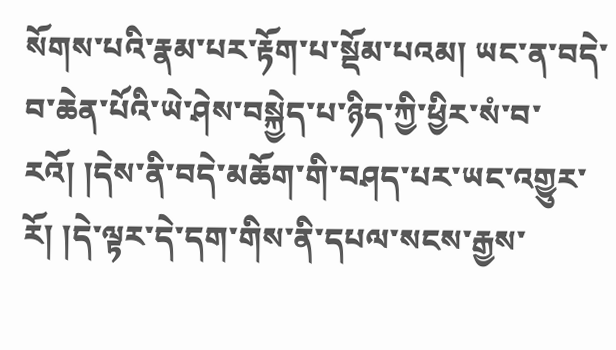སོགས་པའི་རྣམ་པར་རྟོག་པ་སྡོམ་པའམ། ཡང་ན་བདེ་བ་ཆེན་པོའི་ཡེ་ཤེས་བསྐྱེད་པ་ཉིད་ཀྱི་ཕྱིར་སཾ་བ་རའོ། །དེས་ནི་བདེ་མཆོག་གི་བཤད་པར་ཡང་འགྱུར་རོ། །དེ་ལྟར་དེ་དག་གིས་ནི་དཔལ་སངས་རྒྱས་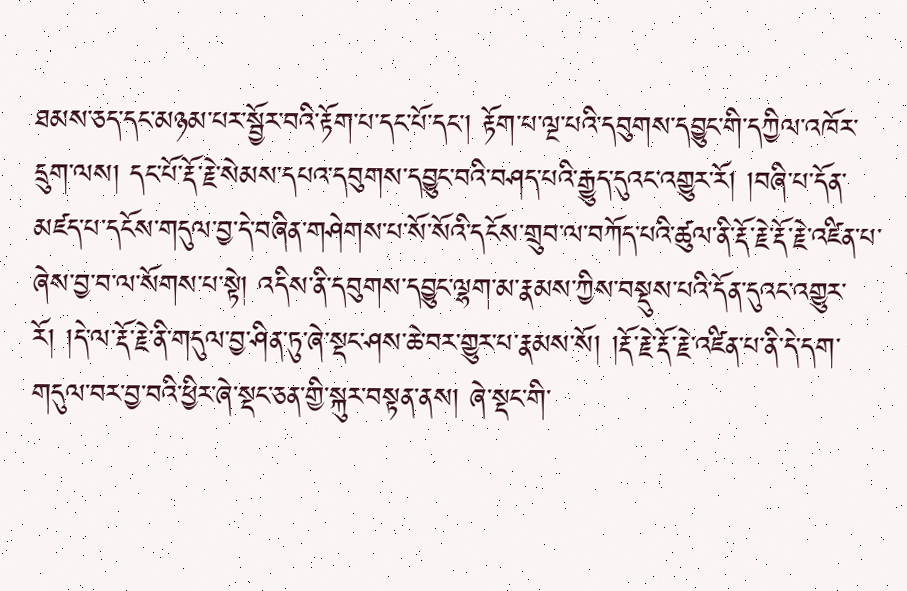ཐམས་ཅད་དང་མཉམ་པར་སྦྱོར་བའི་རྟོག་པ་དང་པོ་དང་། རྟོག་པ་ལྔ་པའི་དབུགས་དབྱུང་གི་དཀྱིལ་འཁོར་དྲུག་ལས། དང་པོ་རྡོ་རྗེ་སེམས་དཔའ་དབུགས་དབྱུང་བའི་བཤད་པའི་རྒྱུད་དུའང་འགྱུར་རོ། །བཞི་པ་དོན་མཛད་པ་དངོས་གདུལ་བྱ་དེ་བཞིན་གཤེགས་པ་སོ་སོའི་དངོས་གྲུབ་ལ་བཀོད་པའི་ཚུལ་ནི་རྡོ་རྗེ་རྡོ་རྗེ་འཛིན་པ་ཞེས་བྱ་བ་ལ་སོགས་པ་སྟེ། འདིས་ནི་དབུགས་དབྱུང་ལྷག་མ་རྣམས་ཀྱིས་བསྡུས་པའི་དོན་དུའང་འགྱུར་རོ། །དེ་ལ་རྡོ་རྗེ་ནི་གདུལ་བྱ་ཤིན་ཏུ་ཞེ་སྡང་ཤས་ཆེ་བར་གྱུར་པ་རྣམས་སོ། །རྡོ་རྗེ་རྡོ་རྗེ་འཛིན་པ་ནི་དེ་དག་གདུལ་བར་བྱ་བའི་ཕྱིར་ཞེ་སྡང་ཅན་གྱི་སྐུར་བསྟན་ནས། ཞེ་སྡང་གི་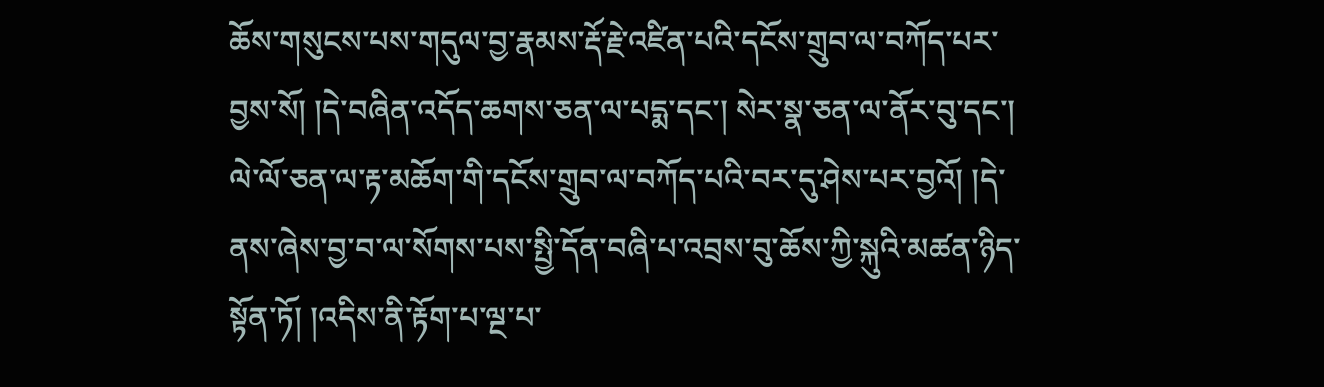ཆོས་གསུངས་པས་གདུལ་བྱ་རྣམས་རྡོ་རྗེ་འཛིན་པའི་དངོས་གྲུབ་ལ་བཀོད་པར་བྱས་སོ། །དེ་བཞིན་འདོད་ཆགས་ཅན་ལ་པདྨ་དང་། སེར་སྣ་ཅན་ལ་ནོར་བུ་དང་། ལེ་ལོ་ཅན་ལ་རྟ་མཆོག་གི་དངོས་གྲུབ་ལ་བཀོད་པའི་བར་དུ་ཤེས་པར་བྱའོ། །དེ་ནས་ཞེས་བྱ་བ་ལ་སོགས་པས་སྤྱི་དོན་བཞི་པ་འབྲས་བུ་ཆོས་ཀྱི་སྐུའི་མཚན་ཉིད་སྟོན་ཏོ། །འདིས་ནི་རྟོག་པ་ལྔ་པ་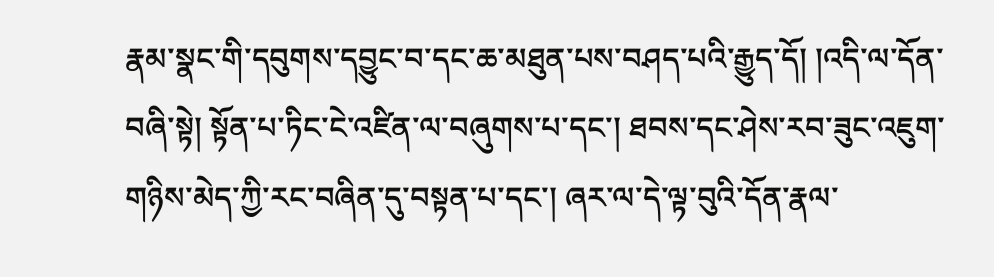རྣམ་སྣང་གི་དབུགས་དབྱུང་བ་དང་ཆ་མཐུན་པས་བཤད་པའི་རྒྱུད་དོ། །འདི་ལ་དོན་བཞི་སྟེ། སྟོན་པ་ཏིང་ངེ་འཛིན་ལ་བཞུགས་པ་དང་། ཐབས་དང་ཤེས་རབ་ཟུང་འཇུག་གཉིས་མེད་ཀྱི་རང་བཞིན་དུ་བསྟན་པ་དང་། ཞར་ལ་དེ་ལྟ་བུའི་དོན་རྣལ་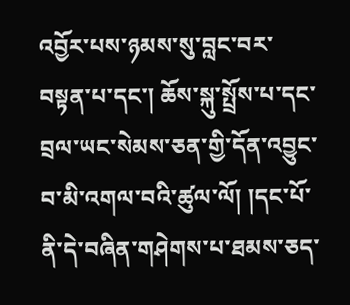འབྱོར་པས་ཉམས་སུ་བླང་བར་བསྟན་པ་དང་། ཆོས་སྐུ་སྤྲོས་པ་དང་བྲལ་ཡང་སེམས་ཅན་གྱི་དོན་འབྱུང་བ་མི་འགལ་བའི་ཚུལ་ལོ། །དང་པོ་ནི་དེ་བཞིན་གཤེགས་པ་ཐམས་ཅད་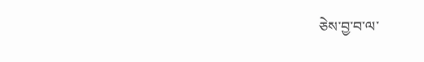ཅེས་བྱ་བ་ལ་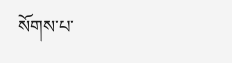སོགས་པ་